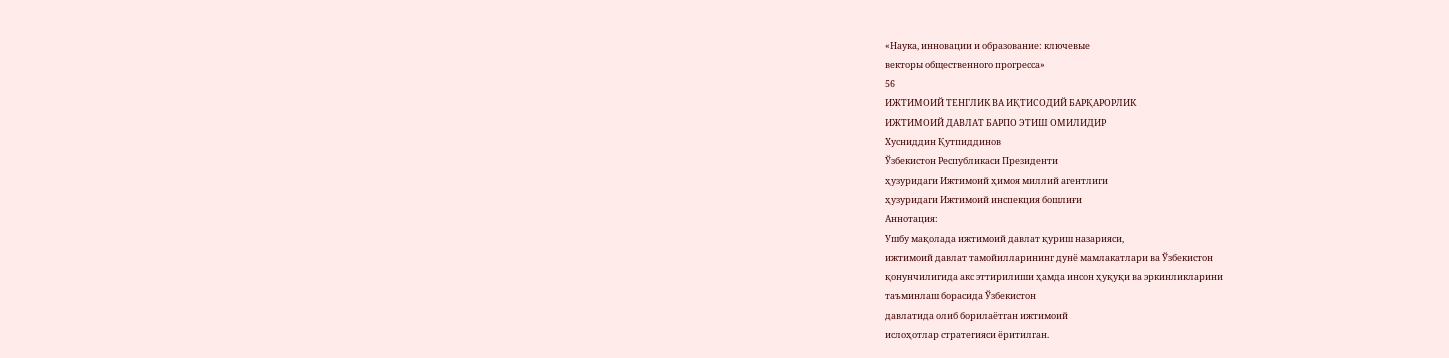«Наука, инновации и образование: ключевые
векторы общественного прогресса»
56
ИЖТИМОИЙ ТЕНГЛИК ВА ИҚТИСОДИЙ БАРҚАРОРЛИК
ИЖТИМОИЙ ДАВЛАТ БАРПО ЭТИШ ОМИЛИДИР
Хусниддин Қутпиддинов
Ўзбекистон Республикаси Президенти
ҳузуридаги Ижтимоий ҳимоя миллий агентлиги
ҳузуридаги Ижтимоий инспекция бошлиғи
Аннотация:
Ушбу мақолада ижтимоий давлат қуриш назарияси,
ижтимоий давлат тамойилларининг дунё мамлакатлари ва Ўзбекистон
қонунчилигида акс эттирилиши ҳамда инсон ҳуқуқи ва эркинликларини
таъминлаш борасида Ўзбекистон
давлатида олиб борилаётган ижтимоий
ислоҳотлар стратегияси ёритилган.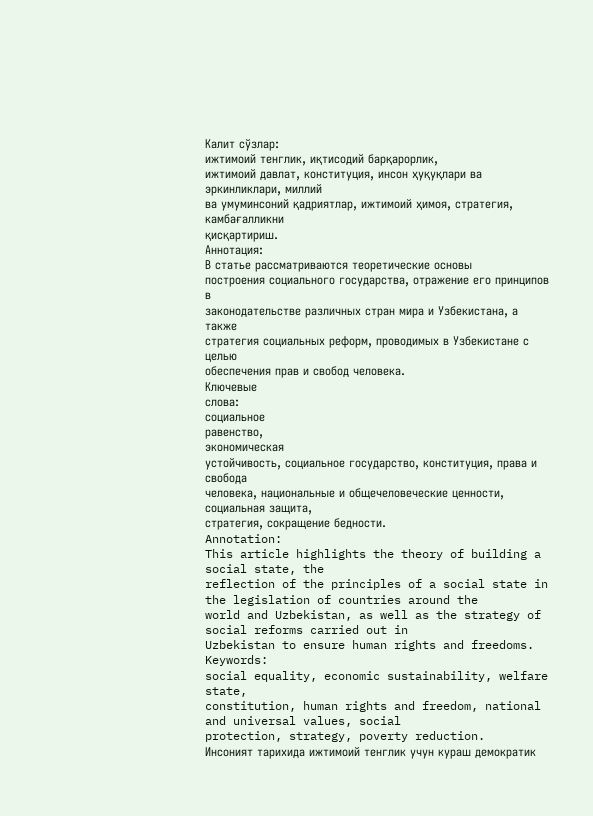Калит сўзлар:
ижтимоий тенглик, иқтисодий барқарорлик,
ижтимоий давлат, конституция, инсон ҳуқуқлари ва эркинликлари, миллий
ва умуминсоний қадриятлар, ижтимоий ҳимоя, стратегия, камбағалликни
қисқартириш.
Аннотация:
В статье рассматриваются теоретические основы
построения социального государства, отражение его принципов в
законодательстве различных стран мира и Узбекистана, а также
стратегия социальных реформ, проводимых в Узбекистане с целью
обеспечения прав и свобод человека.
Ключевые
слова:
социальное
равенство,
экономическая
устойчивость, социальное государство, конституция, права и свобода
человека, национальные и общечеловеческие ценности, социальная защита,
стратегия, сокращение бедности.
Annotation:
This article highlights the theory of building a social state, the
reflection of the principles of a social state in the legislation of countries around the
world and Uzbekistan, as well as the strategy of social reforms carried out in
Uzbekistan to ensure human rights and freedoms.
Keywords:
social equality, economic sustainability, welfare state,
constitution, human rights and freedom, national and universal values, social
protection, strategy, poverty reduction.
Инсоният тарихида ижтимоий тенглик учун кураш демократик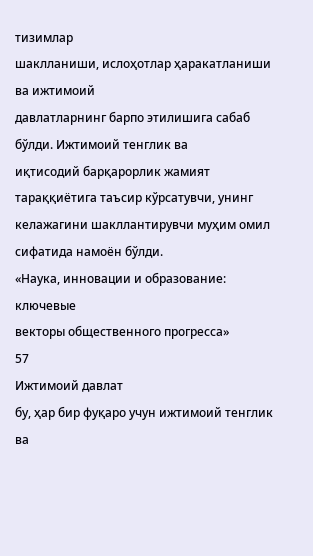тизимлар
шаклланиши, ислоҳотлар ҳаракатланиши ва ижтимоий
давлатларнинг барпо этилишига сабаб бўлди. Ижтимоий тенглик ва
иқтисодий барқарорлик жамият тараққиётига таъсир кўрсатувчи, унинг
келажагини шакллантирувчи муҳим омил сифатида намоён бўлди.
«Наука, инновации и образование: ключевые
векторы общественного прогресса»
57
Ижтимоий давлат
бу, ҳар бир фуқаро учун ижтимоий тенглик ва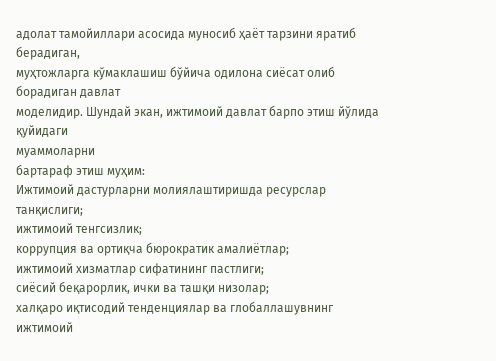адолат тамойиллари асосида муносиб ҳаёт тарзини яратиб берадиган,
муҳтожларга кўмаклашиш бўйича одилона сиёсат олиб борадиган давлат
моделидир. Шундай экан, ижтимоий давлат барпо этиш йўлида қуйидаги
муаммоларни
бартараф этиш муҳим:
Ижтимоий дастурларни молиялаштиришда ресурслар танқислиги;
ижтимоий тенгсизлик;
коррупция ва ортиқча бюрократик амалиётлар;
ижтимоий хизматлар сифатининг пастлиги;
сиёсий беқарорлик, ички ва ташқи низолар;
халқаро иқтисодий тенденциялар ва глобаллашувнинг ижтимоий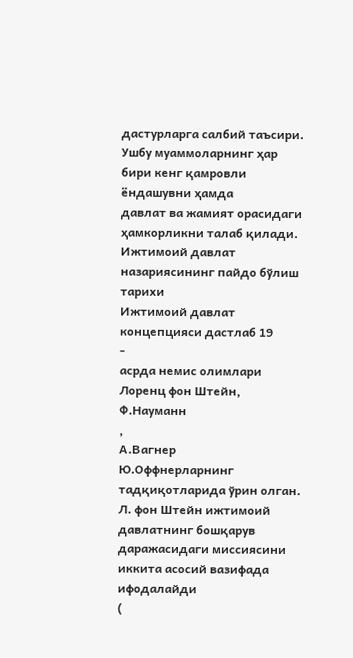дастурларга салбий таъсири.
Ушбу муаммоларнинг ҳар бири кенг қамровли ёндашувни ҳамда
давлат ва жамият орасидаги ҳамкорликни талаб қилади.
Ижтимоий давлат назариясининг пайдо бўлиш тарихи
Ижтимоий давлат концепцияси дастлаб 19
-
асрда немис олимлари
Лоренц фон Штейн, Ф.Науманн
,
А.Вагнер
Ю.Оффнерларнинг
тадқиқотларида ўрин олган. Л. фон Штейн ижтимоий давлатнинг бошқарув
даражасидаги миссиясини
иккита асосий вазифада ифодалайди
(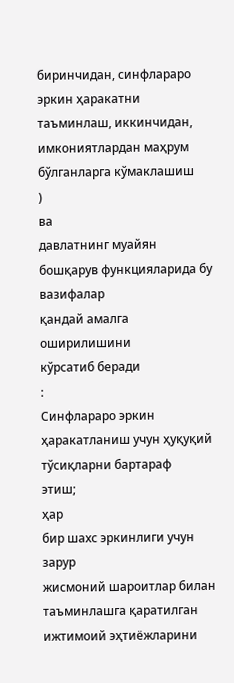биринчидан, синфлараро эркин ҳаракатни таъминлаш, иккинчидан,
имкониятлардан маҳрум бўлганларга кўмаклашиш
)
ва
давлатнинг муайян
бошқарув функцияларида бу вазифалар
қандай амалга оширилишини
кўрсатиб беради
:
Синфлараро эркин ҳаракатланиш учун ҳуқуқий
тўсиқларни бартараф
этиш;
ҳар
бир шахс эркинлиги учун зарур
жисмоний шароитлар билан
таъминлашга қаратилган ижтимоий эҳтиёжларини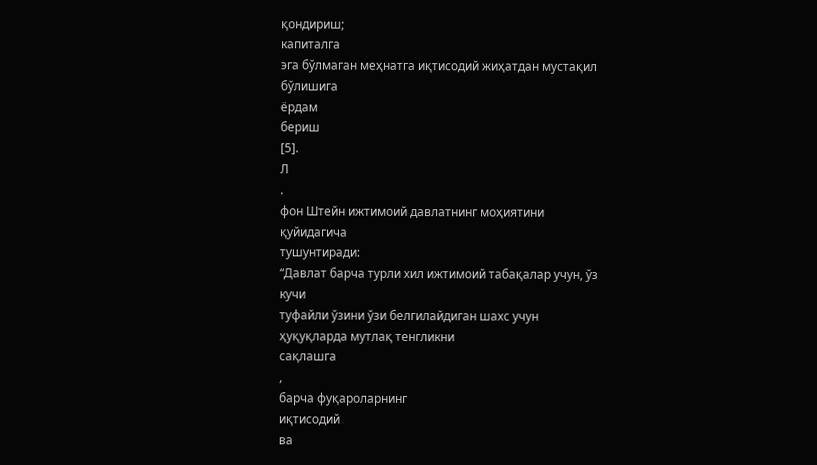қондириш;
капиталга
эга бўлмаган меҳнатга иқтисодий жиҳатдан мустақил бўлишига
ёрдам
бериш
[5].
Л
.
фон Штейн ижтимоий давлатнинг моҳиятини қуйидагича
тушунтиради:
“Давлат барча турли хил ижтимоий табақалар учун, ўз кучи
туфайли ўзини ўзи белгилайдиган шахс учун ҳуқуқларда мутлақ тенгликни
сақлашга
,
барча фуқароларнинг
иқтисодий
ва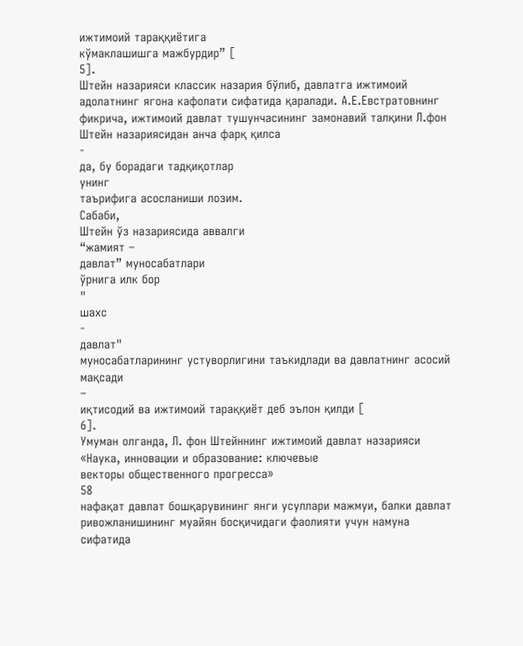ижтимоий тараққиётига
кўмаклашишга мажбурдир” [
5].
Штейн назарияси классик назария бўлиб, давлатга ижтимоий
адолатнинг ягона кафолати сифатида қаралади. А.Е.Евстратовнинг
фикрича, ижтимоий давлат тушунчасининг замонавий талқини Л.фон
Штейн назариясидан анча фарқ қилса
-
да, бу борадаги тадқиқотлар
унинг
таърифига асосланиши лозим.
Сабаби,
Штейн ўз назариясида аввалги
“жамият –
давлат” муносабатлари
ўрнига илк бор
"
шахс
-
давлат"
муносабатларининг устуворлигини таъкидлади ва давлатнинг асосий
мақсади
–
иқтисодий ва ижтимоий тараққиёт деб эълон қилди [
6].
Умуман олганда, Л. фон Штейннинг ижтимоий давлат назарияси
«Наука, инновации и образование: ключевые
векторы общественного прогресса»
58
нафақат давлат бошқарувининг янги усуллари мажмуи, балки давлат
ривожланишининг муайян босқичидаги фаолияти учун намуна
сифатида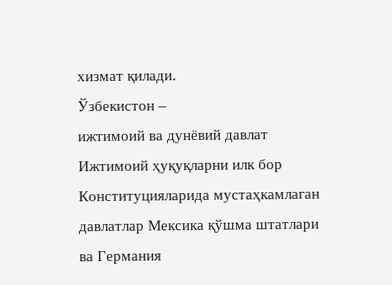хизмат қилади.
Ўзбекистон –
ижтимоий ва дунёвий давлат
Ижтимоий ҳуқуқларни илк бор Конституцияларида мустаҳкамлаган
давлатлар Мексика қўшма штатлари
ва Германия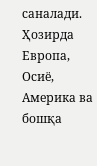саналади.
Ҳозирда
Европа, Осиё, Америка ва бошқа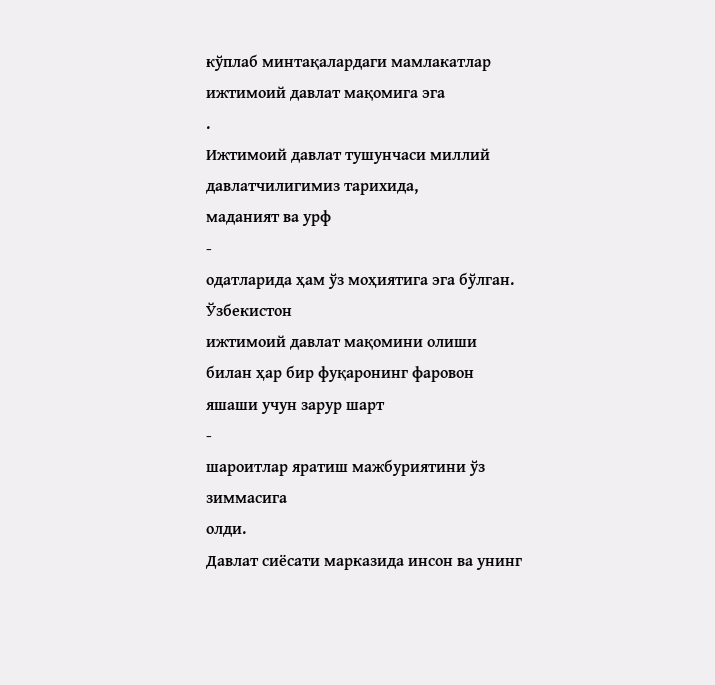кўплаб минтақалардаги мамлакатлар
ижтимоий давлат мақомига эга
.
Ижтимоий давлат тушунчаси миллий давлатчилигимиз тарихида,
маданият ва урф
-
одатларида ҳам ўз моҳиятига эга бўлган.
Ўзбекистон
ижтимоий давлат мақомини олиши билан ҳар бир фуқаронинг фаровон
яшаши учун зарур шарт
-
шароитлар яратиш мажбуриятини ўз зиммасига
олди.
Давлат сиёсати марказида инсон ва унинг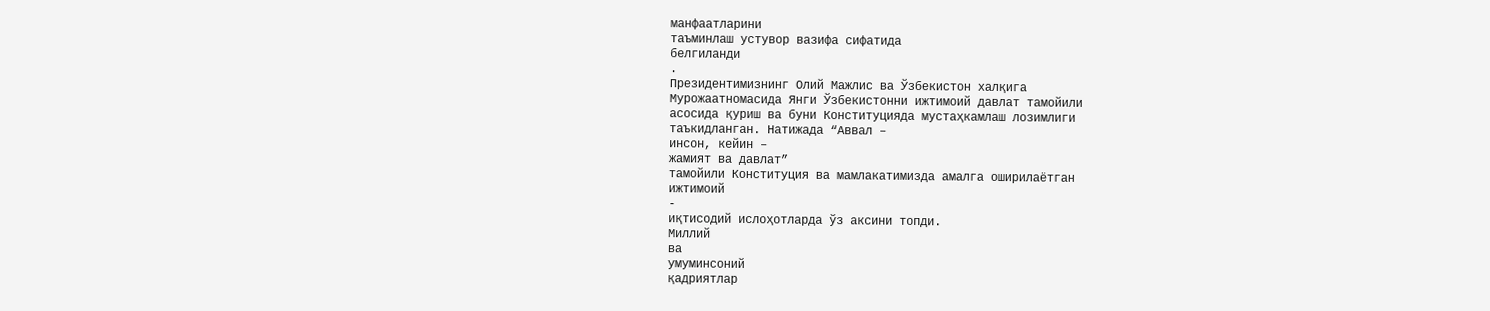манфаатларини
таъминлаш устувор вазифа сифатида
белгиланди
.
Президентимизнинг Олий Мажлис ва Ўзбекистон халқига
Мурожаатномасида Янги Ўзбекистонни ижтимоий давлат тамойили
асосида қуриш ва буни Конституцияда мустаҳкамлаш лозимлиги
таъкидланган. Натижада “Аввал –
инсон, кейин –
жамият ва давлат”
тамойили Конституция ва мамлакатимизда амалга оширилаётган
ижтимоий
-
иқтисодий ислоҳотларда ўз аксини топди.
Миллий
ва
умуминсоний
қадриятлар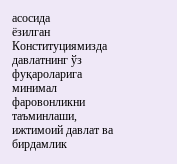асосида
ёзилган
Конституциямизда давлатнинг ўз фуқароларига минимал фаровонликни
таъминлаши, ижтимоий давлат ва бирдамлик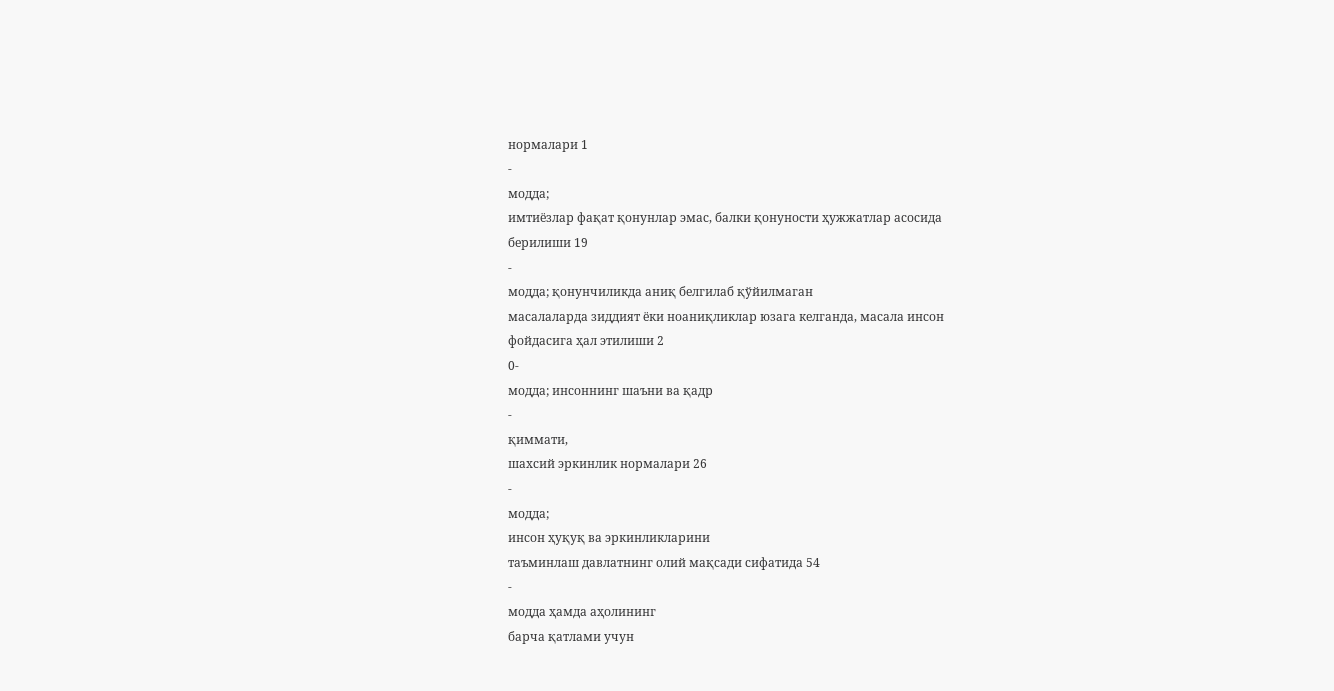нормалари 1
-
модда;
имтиёзлар фақат қонунлар эмас, балки қонуности ҳужжатлар асосида
берилиши 19
-
модда; қонунчиликда аниқ белгилаб қўйилмаган
масалаларда зиддият ёки ноаниқликлар юзага келганда, масала инсон
фойдасига ҳал этилиши 2
0-
модда; инсоннинг шаъни ва қадр
-
қиммати,
шахсий эркинлик нормалари 26
-
модда;
инсон ҳуқуқ ва эркинликларини
таъминлаш давлатнинг олий мақсади сифатида 54
-
модда ҳамда аҳолининг
барча қатлами учун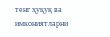тенг ҳуқуқ ва имкониятларни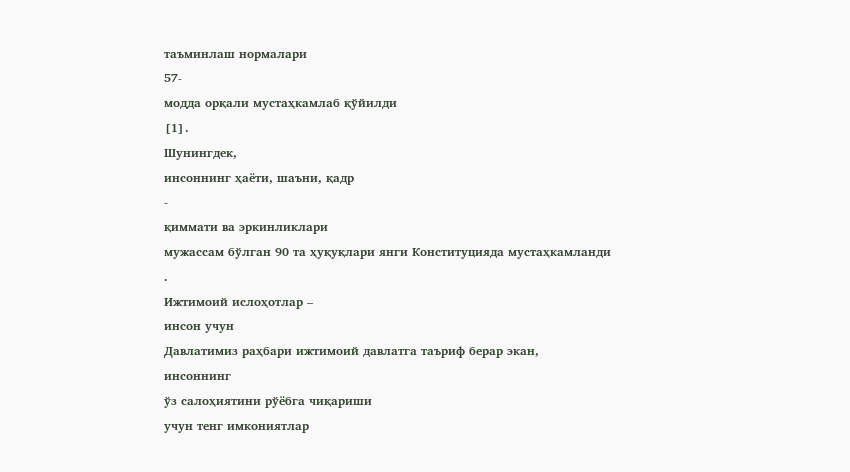таъминлаш нормалари
57-
модда орқали мустаҳкамлаб қўйилди
[1].
Шунингдек,
инсоннинг ҳаёти, шаъни, қадр
-
қиммати ва эркинликлари
мужассам бўлган 90 та ҳуқуқлари янги Конституцияда мустаҳкамланди
.
Ижтимоий ислоҳотлар –
инсон учун
Давлатимиз раҳбари ижтимоий давлатга таъриф берар экан,
инсоннинг
ўз салоҳиятини рўёбга чиқариши
учун тенг имкониятлар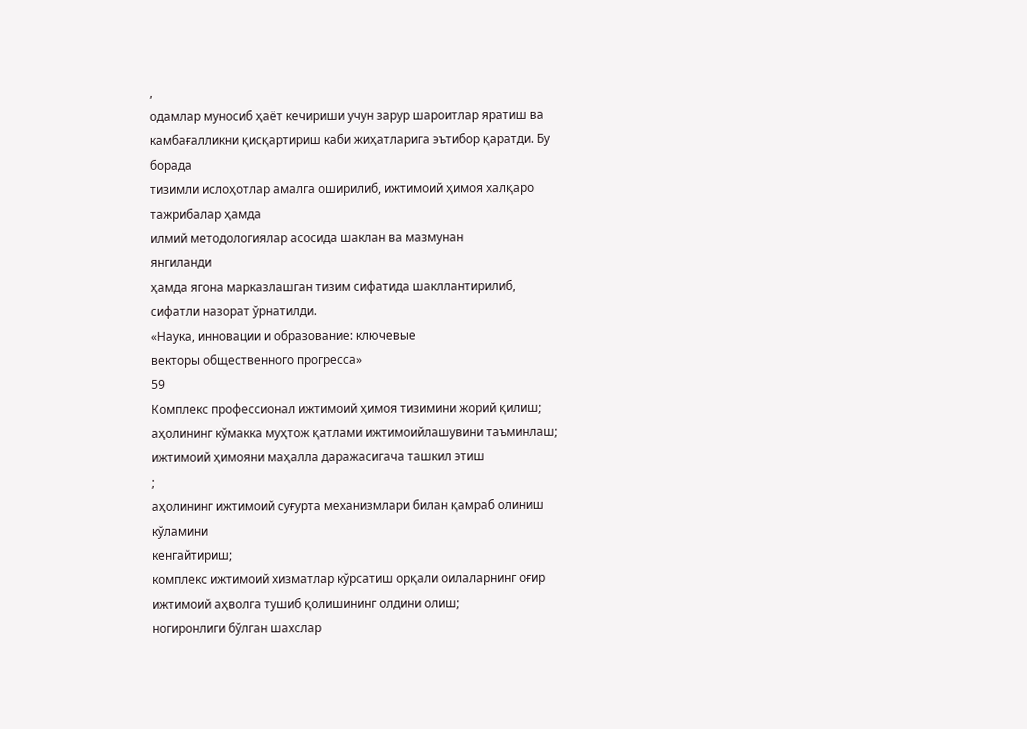,
одамлар муносиб ҳаёт кечириши учун зарур шароитлар яратиш ва
камбағалликни қисқартириш каби жиҳатларига эътибор қаратди. Бу
борада
тизимли ислоҳотлар амалга оширилиб, ижтимоий ҳимоя халқаро
тажрибалар ҳамда
илмий методологиялар асосида шаклан ва мазмунан
янгиланди
ҳамда ягона марказлашган тизим сифатида шакллантирилиб,
сифатли назорат ўрнатилди.
«Наука, инновации и образование: ключевые
векторы общественного прогресса»
59
Комплекс профессионал ижтимоий ҳимоя тизимини жорий қилиш;
аҳолининг кўмакка муҳтож қатлами ижтимоийлашувини таъминлаш;
ижтимоий ҳимояни маҳалла даражасигача ташкил этиш
;
аҳолининг ижтимоий суғурта механизмлари билан қамраб олиниш
кўламини
кенгайтириш;
комплекс ижтимоий хизматлар кўрсатиш орқали оилаларнинг оғир
ижтимоий аҳволга тушиб қолишининг олдини олиш;
ногиронлиги бўлган шахслар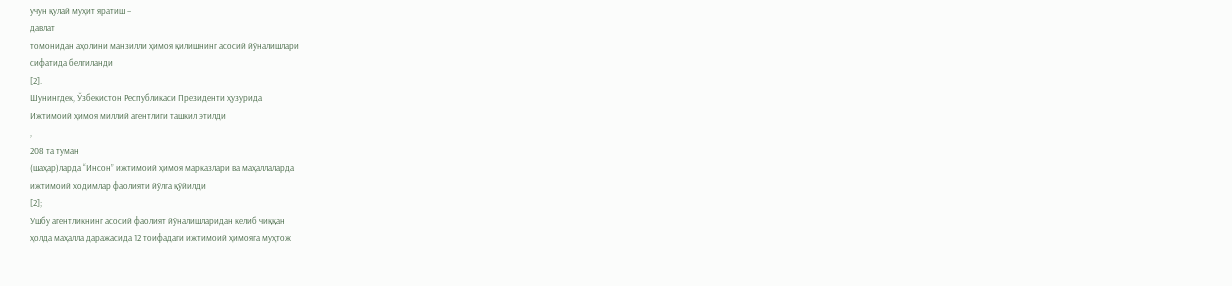учун қулай муҳит яратиш –
давлат
томонидан аҳолини манзилли ҳимоя қилишнинг асосий йўналишлари
сифатида белгиланди
[2].
Шунингдек, Ўзбекистон Республикаси Президенти ҳузурида
Ижтимоий ҳимоя миллий агентлиги ташкил этилди
,
208 та туман
(шаҳар)ларда “Инсон” ижтимоий ҳимоя марказлари ва маҳаллаларда
ижтимоий ходимлар фаолияти йўлга қўйилди
[2];
Ушбу агентликнинг асосий фаолият йўналишларидан келиб чиққан
ҳолда маҳалла даражасида 12 тоифадаги ижтимоий ҳимояга муҳтож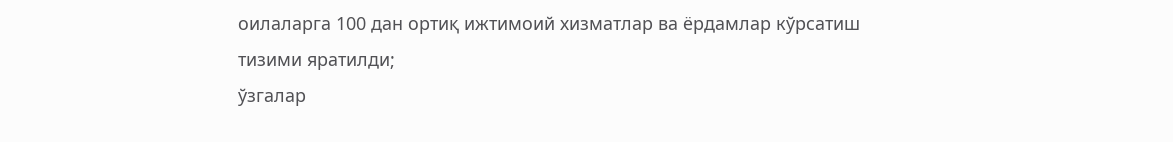оилаларга 100 дан ортиқ ижтимоий хизматлар ва ёрдамлар кўрсатиш
тизими яратилди;
ўзгалар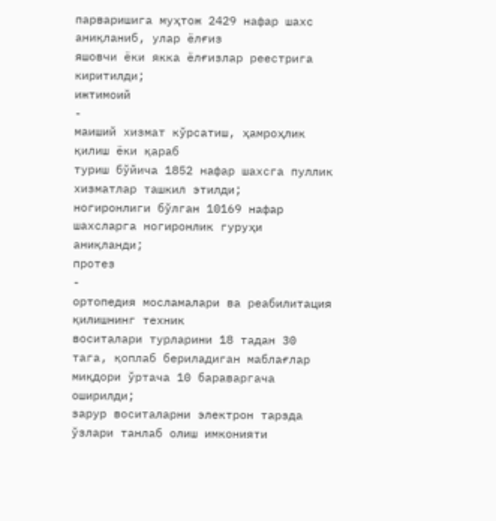парваришига муҳтож 2429 нафар шахс аниқланиб, улар ёлғиз
яшовчи ёки якка ёлғизлар реестрига киритилди;
ижтимоий
-
маиший хизмат кўрсатиш, ҳамроҳлик қилиш ёки қараб
туриш бўйича 1852 нафар шахсга пуллик хизматлар ташкил этилди;
ногиронлиги бўлган 10169 нафар шахсларга ногиронлик гуруҳи
аниқланди;
протез
-
ортопедия мосламалари ва реабилитация қилишнинг техник
воситалари турларини 18 тадан 30
тага, қоплаб бериладиган маблағлар
миқдори ўртача 10 бараваргача оширилди;
зарур воситаларни электрон тарзда ўзлари танлаб олиш имконияти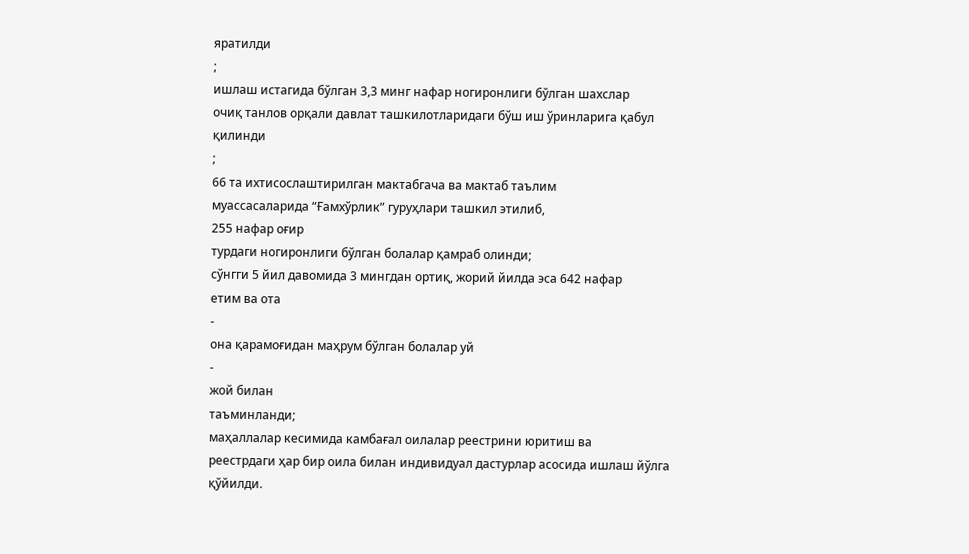яратилди
;
ишлаш истагида бўлган 3,3 минг нафар ногиронлиги бўлган шахслар
очиқ танлов орқали давлат ташкилотларидаги бўш иш ўринларига қабул
қилинди
;
66 та ихтисослаштирилган мактабгача ва мактаб таълим
муассасаларида “Ғамхўрлик” гуруҳлари ташкил этилиб,
255 нафар оғир
турдаги ногиронлиги бўлган болалар қамраб олинди;
сўнгги 5 йил давомида 3 мингдан ортиқ, жорий йилда эса 642 нафар
етим ва ота
-
она қарамоғидан маҳрум бўлган болалар уй
-
жой билан
таъминланди;
маҳаллалар кесимида камбағал оилалар реестрини юритиш ва
реестрдаги ҳар бир оила билан индивидуал дастурлар асосида ишлаш йўлга
қўйилди.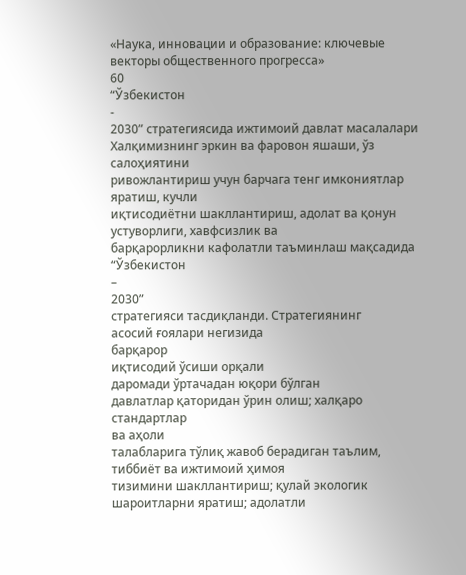«Наука, инновации и образование: ключевые
векторы общественного прогресса»
60
“Ўзбекистон
-
2030” стратегиясида ижтимоий давлат масалалари
Халқимизнинг эркин ва фаровон яшаши, ўз салоҳиятини
ривожлантириш учун барчага тенг имкониятлар яратиш, кучли
иқтисодиётни шакллантириш, адолат ва қонун устуворлиги, хавфсизлик ва
барқарорликни кафолатли таъминлаш мақсадида “Ўзбекистон
–
2030”
стратегияси тасдиқланди. Стратегиянинг
асосий ғоялари негизида
барқарор
иқтисодий ўсиши орқали
даромади ўртачадан юқори бўлган
давлатлар қаторидан ўрин олиш; халқаро стандартлар
ва аҳоли
талабларига тўлиқ жавоб берадиган таълим, тиббиёт ва ижтимоий ҳимоя
тизимини шакллантириш; қулай экологик шароитларни яратиш; адолатли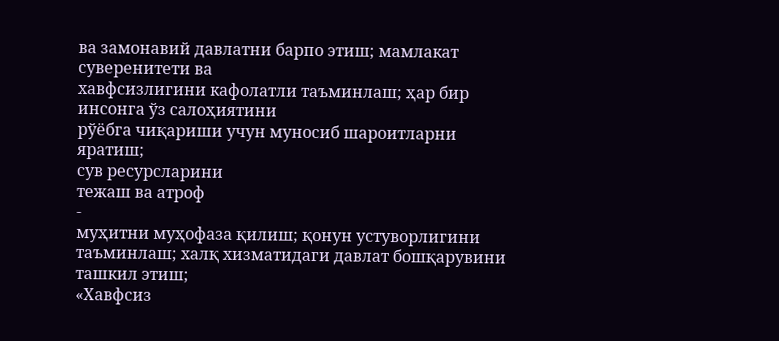ва замонавий давлатни барпо этиш; мамлакат суверенитети ва
хавфсизлигини кафолатли таъминлаш; ҳар бир инсонга ўз салоҳиятини
рўёбга чиқариши учун муносиб шароитларни яратиш;
сув ресурсларини
тежаш ва атроф
-
муҳитни муҳофаза қилиш; қонун устуворлигини
таъминлаш; халқ хизматидаги давлат бошқарувини ташкил этиш;
«Хавфсиз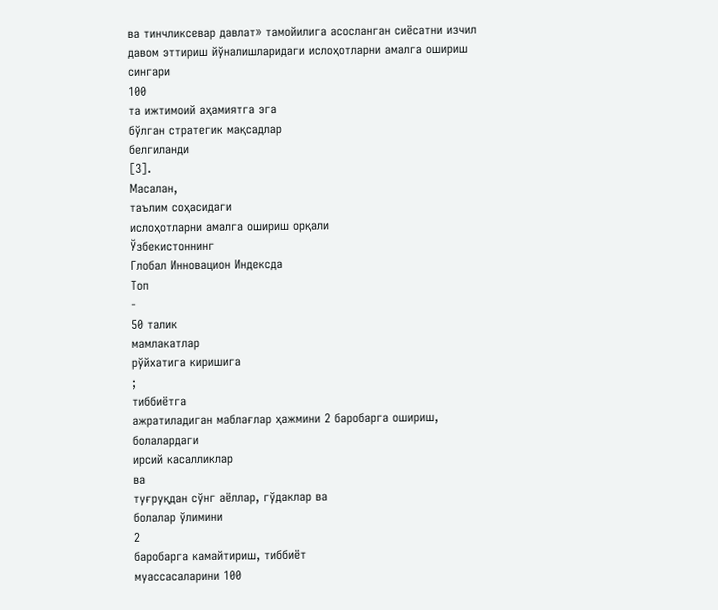ва тинчликсевар давлат» тамойилига асосланган сиёсатни изчил
давом эттириш йўналишларидаги ислоҳотларни амалга ошириш
сингари
100
та ижтимоий аҳамиятга эга
бўлган стратегик мақсадлар
белгиланди
[3].
Масалан,
таълим соҳасидаги
ислоҳотларни амалга ошириш орқали
Ўзбекистоннинг
Глобал Инновацион Индексда
Топ
-
50 талик
мамлакатлар
рўйхатига киришига
;
тиббиётга
ажратиладиган маблағлар ҳажмини 2 баробарга ошириш,
болалардаги
ирсий касалликлар
ва
туғруқдан сўнг аёллар, гўдаклар ва
болалар ўлимини
2
баробарга камайтириш, тиббиёт
муассасаларини 100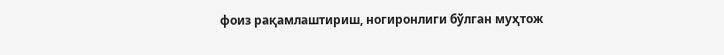фоиз рақамлаштириш, ногиронлиги бўлган муҳтож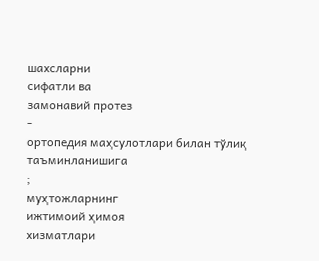шахсларни
сифатли ва
замонавий протез
-
ортопедия маҳсулотлари билан тўлиқ таъминланишига
;
муҳтожларнинг
ижтимоий ҳимоя
хизматлари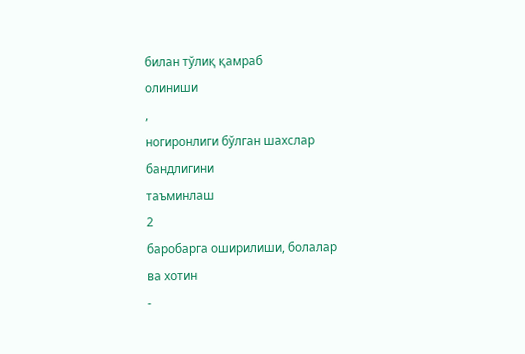билан тўлиқ қамраб
олиниши
,
ногиронлиги бўлган шахслар
бандлигини
таъминлаш
2
баробарга оширилиши, болалар
ва хотин
-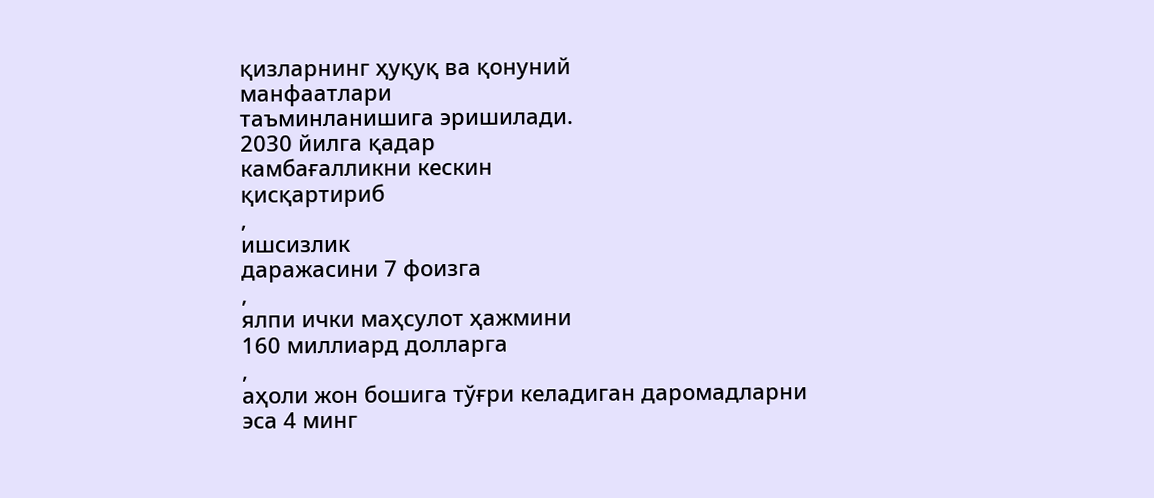қизларнинг ҳуқуқ ва қонуний
манфаатлари
таъминланишига эришилади.
2030 йилга қадар
камбағалликни кескин
қисқартириб
,
ишсизлик
даражасини 7 фоизга
,
ялпи ички маҳсулот ҳажмини
160 миллиард долларга
,
аҳоли жон бошига тўғри келадиган даромадларни эса 4 минг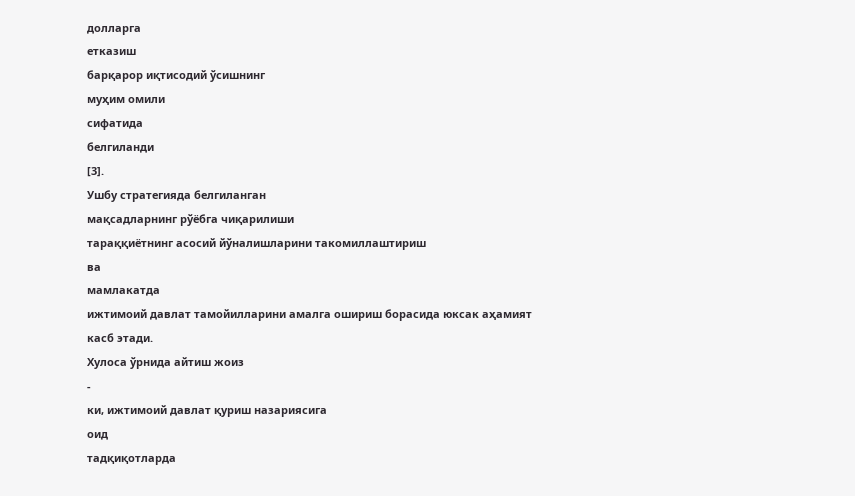долларга
етказиш
барқарор иқтисодий ўсишнинг
муҳим омили
сифатида
белгиланди
[3].
Ушбу стратегияда белгиланган
мақсадларнинг рўёбга чиқарилиши
тараққиётнинг асосий йўналишларини такомиллаштириш
ва
мамлакатда
ижтимоий давлат тамойилларини амалга ошириш борасида юксак аҳамият
касб этади.
Хулоса ўрнида айтиш жоиз
-
ки, ижтимоий давлат қуриш назариясига
оид
тадқиқотларда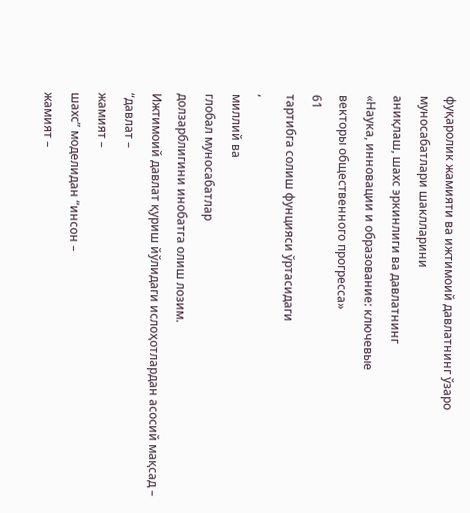фуқаролик жамияти ва ижтимоий давлатнинг ўзаро
муносабатлари шаклларини
аниқлаш, шахс эркинлиги ва давлатнинг
«Наука, инновации и образование: ключевые
векторы общественного прогресса»
61
тартибга солиш фунцияси ўртасидаги
,
миллий ва
глобал муносабатлар
долзарблигини инобатга олиш лозим.
Ижтимоий давлат қуриш йўлидаги ислоҳотлардан асосий мақсад –
“давлат –
жамият –
шахс” моделидан “инсон –
жамият –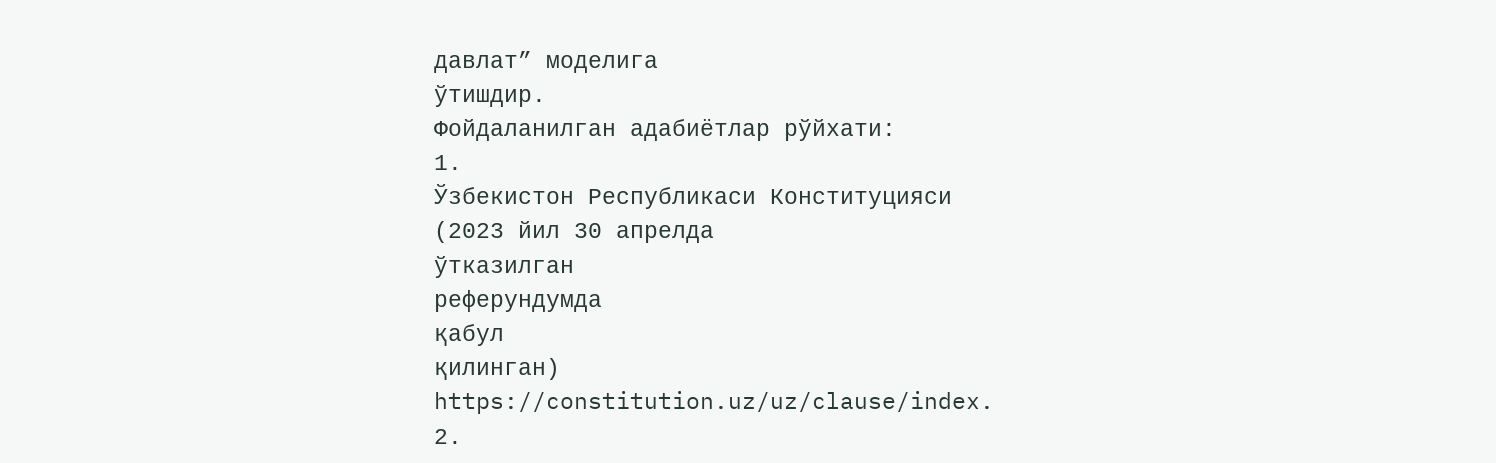давлат” моделига
ўтишдир.
Фойдаланилган адабиётлар рўйхати:
1.
Ўзбекистон Республикаси Конституцияси
(2023 йил 30 апрелда
ўтказилган
реферундумда
қабул
қилинган)
https://constitution.uz/uz/clause/index.
2.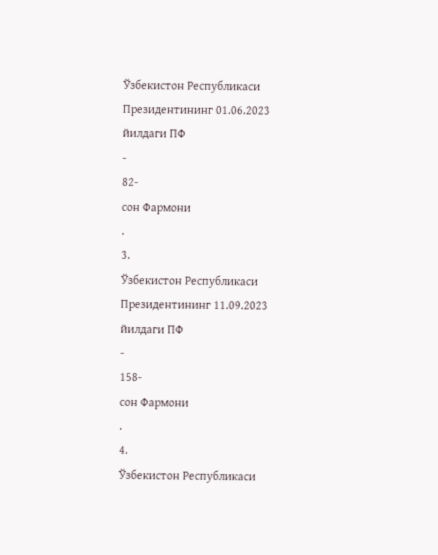Ўзбекистон Республикаси Президентининг 01.06.2023 йилдаги ПФ
-
82-
сон Фармони
.
3.
Ўзбекистон Республикаси Президентининг 11.09.2023 йилдаги ПФ
-
158-
сон Фармони
.
4.
Ўзбекистон Республикаси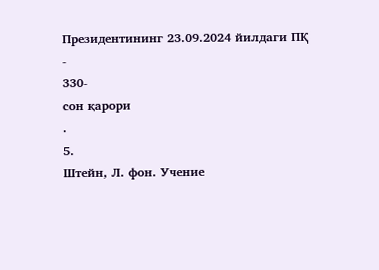Президентининг 23.09.2024 йилдаги ПҚ
-
330-
сон қарори
.
5.
Штейн, Л. фон. Учение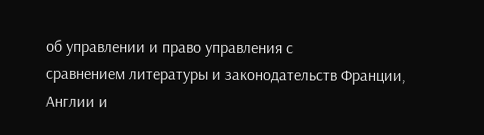об управлении и право управления с
сравнением литературы и законодательств Франции, Англии и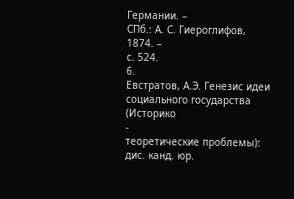Германии. –
СПб.: А. С. Гиероглифов, 1874. –
с. 524.
6.
Евстратов, А.Э. Генезис идеи социального государства (Историко
-
теоретические проблемы): дис. канд. юр.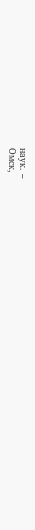наук. –
Омск,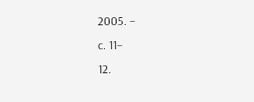2005. –
с. 11–
12.